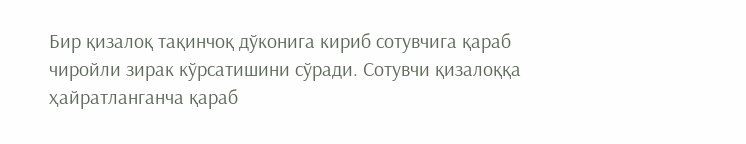Бир қизалоқ тақинчоқ дўконига кириб сотувчига қараб чиройли зирак кўрсатишини сўради. Сотувчи қизалоққа ҳайратланганча қараб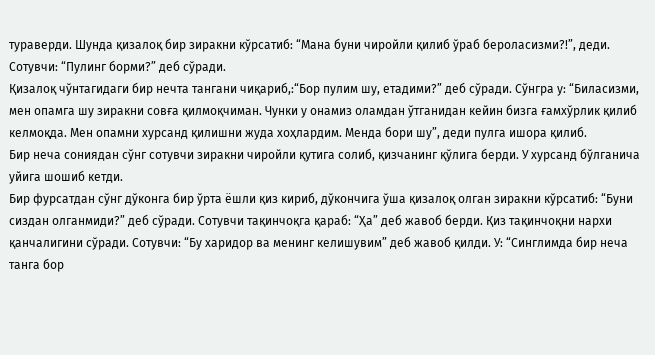тураверди. Шунда қизалоқ бир зиракни кўрсатиб: “Мана буни чиройли қилиб ўраб бероласизми?!”, деди. Сотувчи: “Пулинг борми?” деб сўради.
Қизалоқ чўнтагидаги бир нечта тангани чиқариб,:“Бор пулим шу, етадими?” деб сўради. Сўнгра у: “Биласизми, мен опамга шу зиракни совға қилмоқчиман. Чунки у онамиз оламдан ўтганидан кейин бизга ғамхўрлик қилиб келмоқда. Мен опамни хурсанд қилишни жуда хоҳлардим. Менда бори шу”, деди пулга ишора қилиб.
Бир неча сониядан сўнг сотувчи зиракни чиройли қутига солиб, қизчанинг қўлига берди. У хурсанд бўлганича уйига шошиб кетди.
Бир фурсатдан сўнг дўконга бир ўрта ёшли қиз кириб, дўкончига ўша қизалоқ олган зиракни кўрсатиб: “Буни сиздан олганмиди?” деб сўради. Сотувчи тақинчоқга қараб: “Ҳа” деб жавоб берди. Қиз тақинчоқни нархи қанчалигини сўради. Сотувчи: “Бу харидор ва менинг келишувим” деб жавоб қилди. У: “Синглимда бир неча танга бор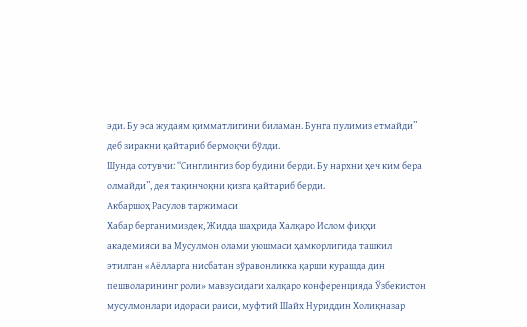эди. Бу эса жудаям қимматлигини биламан. Бунга пулимиз етмайди” деб зиракни қайтариб бермоқчи бўлди.
Шунда сотувчи: “Синглингиз бор будини берди. Бу нархни ҳеч ким бера олмайди”, дея тақинчоқни қизга қайтариб берди.
Акбаршоҳ Расулов таржимаси
Хабар берганимиздек, Жидда шаҳрида Халқаро Ислом фиқҳи академияси ва Мусулмон олами уюшмаси ҳамкорлигида ташкил этилган «Аёлларга нисбатан зўравонликка қарши курашда дин пешволарининг роли» мавзусидаги халқаро конференцияда Ўзбекистон мусулмонлари идораси раиси, муфтий Шайх Нуриддин Холиқназар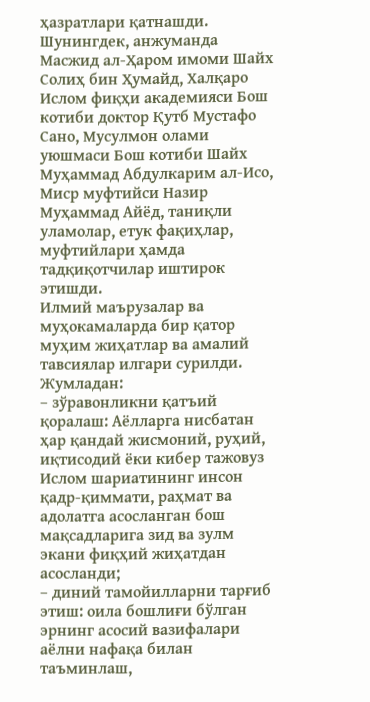ҳазратлари қатнашди.
Шунингдек, анжуманда Масжид ал-Ҳаром имоми Шайх Солиҳ бин Ҳумайд, Халқаро Ислом фиқҳи академияси Бош котиби доктор Қутб Мустафо Сано, Мусулмон олами уюшмаси Бош котиби Шайх Муҳаммад Абдулкарим ал-Исо, Миср муфтийси Назир Муҳаммад Айёд, таниқли уламолар, етук фақиҳлар, муфтийлари ҳамда тадқиқотчилар иштирок этишди.
Илмий маърузалар ва муҳокамаларда бир қатор муҳим жиҳатлар ва амалий тавсиялар илгари сурилди. Жумладан:
– зўравонликни қатъий қоралаш: Аёлларга нисбатан ҳар қандай жисмоний, руҳий, иқтисодий ёки кибер тажовуз Ислом шариатининг инсон қадр-қиммати, раҳмат ва адолатга асосланган бош мақсадларига зид ва зулм экани фиқҳий жиҳатдан асосланди;
– диний тамойилларни тарғиб этиш: оила бошлиғи бўлган эрнинг асосий вазифалари аёлни нафақа билан таъминлаш,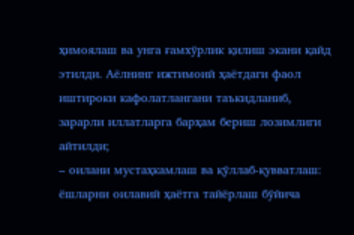ҳимоялаш ва унга ғамхўрлик қилиш экани қайд этилди. Аёлнинг ижтимоий ҳаётдаги фаол иштироки кафолатлангани таъкидланиб, зарарли иллатларга барҳам бериш лозимлиги айтилди;
– оилани мустаҳкамлаш ва қўллаб-қувватлаш: ёшларни оилавий ҳаётга тайёрлаш бўйича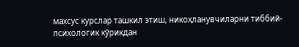махсус курслар ташкил этиш, никоҳланувчиларни тиббий-психологик кўрикдан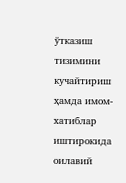ўтказиш тизимини кучайтириш ҳамда имом-хатиблар иштирокида оилавий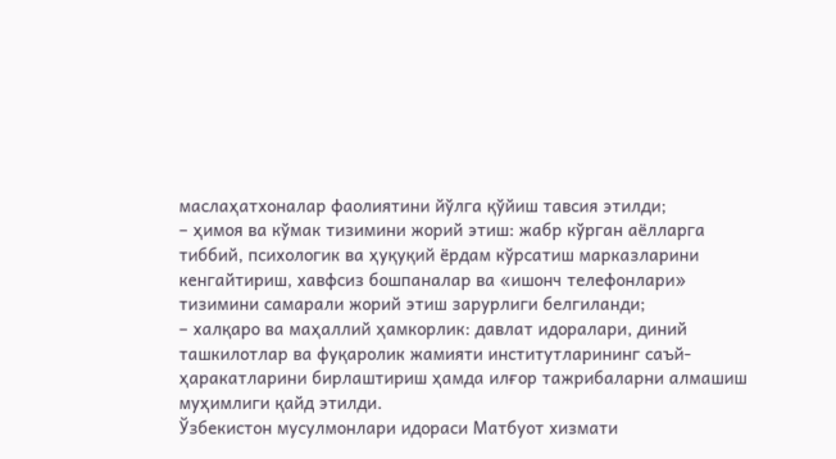маслаҳатхоналар фаолиятини йўлга қўйиш тавсия этилди;
– ҳимоя ва кўмак тизимини жорий этиш: жабр кўрган аёлларга тиббий, психологик ва ҳуқуқий ёрдам кўрсатиш марказларини кенгайтириш, хавфсиз бошпаналар ва «ишонч телефонлари» тизимини самарали жорий этиш зарурлиги белгиланди;
– халқаро ва маҳаллий ҳамкорлик: давлат идоралари, диний ташкилотлар ва фуқаролик жамияти институтларининг саъй-ҳаракатларини бирлаштириш ҳамда илғор тажрибаларни алмашиш муҳимлиги қайд этилди.
Ўзбекистон мусулмонлари идораси Матбуот хизмати